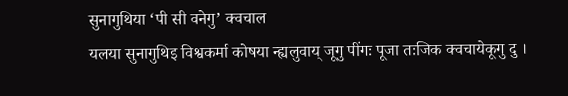सुनागुथिया ‘पी सी वनेगु’ क्वचाल
यलया सुनागुथिइ विश्वकर्मा कोषया न्ह्यलुवाय् जूगु पींगः पूजा तःजिक क्वचायेकूगु दु ।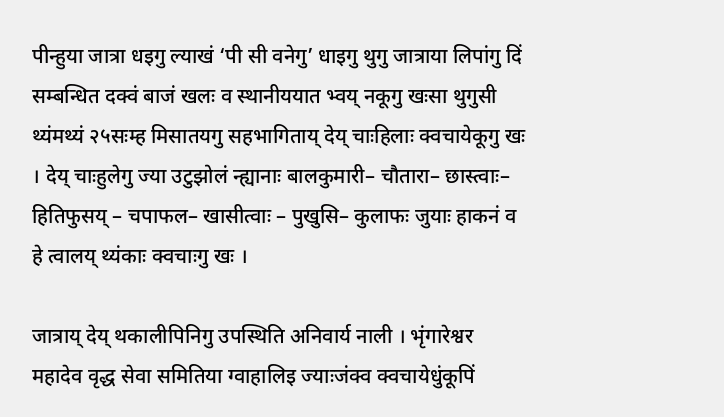पीन्हुया जात्रा धइगु ल्याखं ‘पी सी वनेगु’ धाइगु थुगु जात्राया लिपांगु दिं सम्बन्धित दक्वं बाजं खलः व स्थानीययात भ्वय् नकूगु खःसा थुगुसी थ्यंमथ्यं २५सःम्ह मिसातयगु सहभागिताय् देय् चाःहिलाः क्वचायेकूगु खः । देय् चाःहुलेगु ज्या उटुझोलं न्ह्यानाः बालकुमारी– चौतारा– छास्त्वाः– हितिफुसय् – चपाफल– खासीत्वाः – पुखुसि– कुलाफः जुयाः हाकनं व हे त्वालय् थ्यंकाः क्वचाःगु खः ।

जात्राय् देय् थकालीपिनिगु उपस्थिति अनिवार्य नाली । भृंगारेश्वर महादेव वृद्ध सेवा समितिया ग्वाहालिइ ज्याःजंक्व क्वचायेधुंकूपिं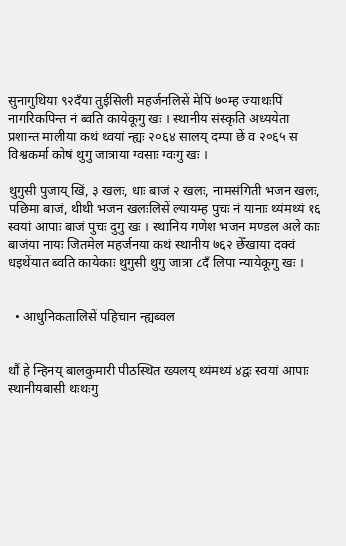सुनागुथिया ९२दँया तुईसिली महर्जनलिसें मेपिं ७०म्ह ज्याथःपिं नागरिकपिन्त नं ब्वति कायेकूगु खः । स्थानीय संस्कृति अध्ययेता प्रशान्त मालीया कथं थ्वयां न्ह्यः २०६४ सालय् दम्पा छें व २०६५ स विश्वकर्मा कोषं थुगु जात्राया ग्वसाः ग्वःगु खः ।

थुगुसी पुजाय् खिं, ३ खलः, धाः बाजं २ खलः, नामसंगिती भजन खलः, पछिमा बाजं, थीथी भजन खलःलिसें ल्यायम्ह पुचः नं यानाः थ्यंमथ्यं १६ स्वयां आपाः बाजं पुचः दुगु खः । स्थानिय गणेश भजन मण्डल अले काः बाजंया नायः जितमेल महर्जनया कथं स्थानीय ७६२ छेँखाया दक्वं धइथेंयात ब्वति कायेकाः थुगुसी थुगु जात्रा ८दँ लिपा न्यायेकूगु खः ।


  • आधुनिकतालिसें पहिचान न्ह्यब्वल


थौं हे न्हिनय् बालकुमारी पीठस्थित ख्यलय् थ्यंमथ्यं ४द्वः स्वयां आपाः स्थानीयबासी थःथःगु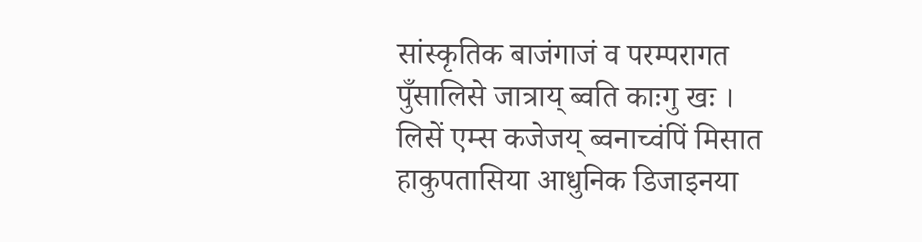सांस्कृतिक बाजंगाजं व परम्परागत पुँसालिसे जात्राय् ब्वति काःगु खः । लिसें एम्स कजेजय् ब्वनाच्वंपिं मिसात हाकुपतासिया आधुनिक डिजाइनया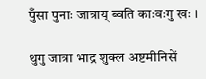पुँसा पुनाः जात्राय् ब्वति काःवःगु खः ।

थुगु जात्रा भाद्र शुक्ल अष्टमीनिसें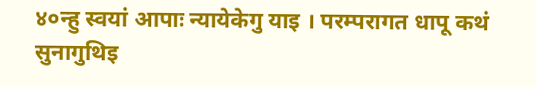४०न्हु स्वयां आपाः न्यायेकेगु याइ । परम्परागत धापू कथं सुनागुथिइ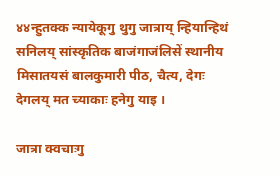४४न्हुतक्क न्यायेकूगु थुगु जात्राय् न्हियान्हिथं सनिलय् सांस्कृतिक बाजंगाजंलिसें स्थानीय मिसातयसं बालकुमारी पीठ, चैत्य, देगः देगलय् मत च्याकाः हनेगु याइ ।

जात्रा क्वचाःगु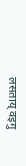लसताय् वइगु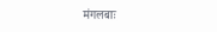मंगलबाः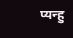प्यन्हु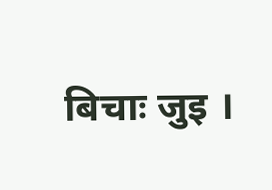बिचाः जुइ ।